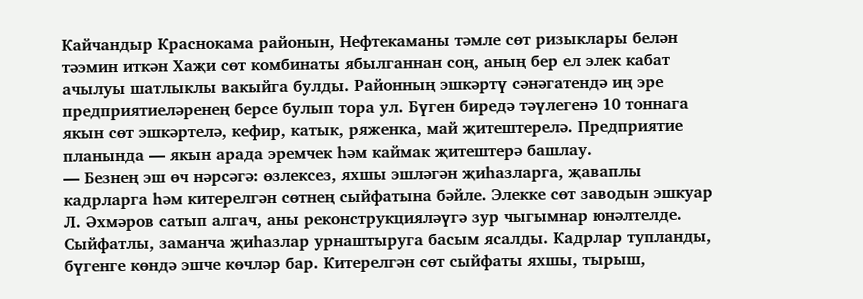Кайчандыр Краснокама районын, Нефтекаманы тәмле сөт ризыклары белән тәэмин иткән Хаҗи сөт комбинаты ябылганнан соң, аның бер ел элек кабат ачылуы шатлыклы вакыйга булды. Районның эшкәртү сәнәгатендә иң эре предприятиеләренең берсе булып тора ул. Бүген биредә тәүлегенә 10 тоннага якын сөт эшкәртелә, кефир, катык, ряженка, май җитештерелә. Предприятие планында — якын арада эремчек һәм каймак җитештерә башлау.
— Безнең эш өч нәрсәгә: өзлексез, яхшы эшләгән җиһазларга, җаваплы кадрларга һәм китерелгән сөтнең сыйфатына бәйле. Элекке сөт заводын эшкуар Л. Әхмәров сатып алгач, аны реконструкцияләүгә зур чыгымнар юнәлтелде. Сыйфатлы, заманча җиһазлар урнаштыруга басым ясалды. Кадрлар тупланды, бүгенге көндә эшче көчләр бар. Китерелгән сөт сыйфаты яхшы, тырыш,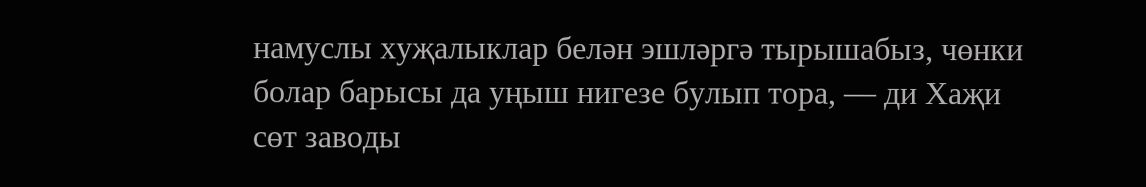намуслы хуҗалыклар белән эшләргә тырышабыз, чөнки болар барысы да уңыш нигезе булып тора, — ди Хаҗи сөт заводы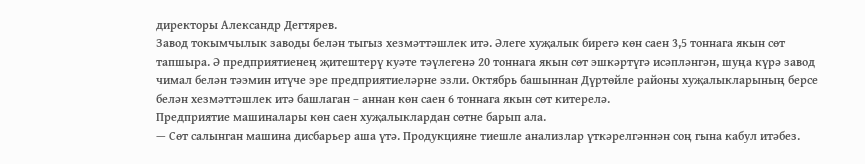директоры Александр Дегтярев.
Завод токымчылык заводы белән тыгыз хезмәттәшлек итә. Әлеге хуҗалык бирегә көн саен 3,5 тоннага якын сөт тапшыра. Ә предприятиенең җитештерү куәте тәүлегенә 20 тоннага якын сөт эшкәртүгә исәпләнгән, шуңа күрә завод чимал белән тәэмин итүче эре предприятиеләрне эзли. Октябрь башыннан Дүртөйле районы хуҗалыкларының берсе белән хезмәттәшлек итә башлаган – аннан көн саен 6 тоннага якын сөт китерелә.
Предприятие машиналары көн саен хуҗалыклардан сөтне барып ала.
— Сөт салынган машина дисбарьер аша үтә. Продукцияне тиешле анализлар үткәрелгәннән соң гына кабул итәбез.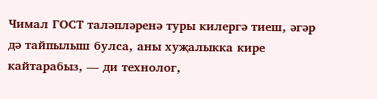Чимал ГОСТ таләпләренә туры килергә тиеш, әгәр дә тайпылыш булса, аны хуҗалыкка кире кайтарабыз, — ди технолог,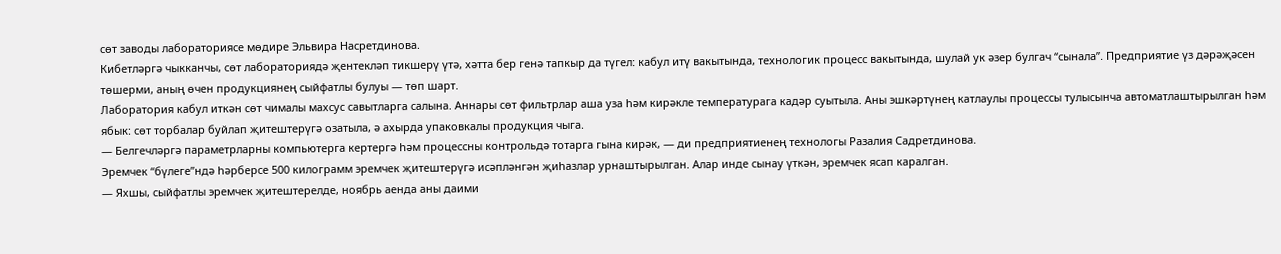сөт заводы лабораториясе мөдире Эльвира Насретдинова.
Кибетләргә чыкканчы, сөт лабораториядә җентекләп тикшерү үтә, хәтта бер генә тапкыр да түгел: кабул итү вакытында, технологик процесс вакытында, шулай ук әзер булгач “сынала”. Предприятие үз дәрәҗәсен төшерми, аның өчен продукциянең сыйфатлы булуы — төп шарт.
Лаборатория кабул иткән сөт чималы махсус савытларга салына. Аннары сөт фильтрлар аша уза һәм кирәкле температурага кадәр суытыла. Аны эшкәртүнең катлаулы процессы тулысынча автоматлаштырылган һәм ябык: сөт торбалар буйлап җитештерүгә озатыла, ә ахырда упаковкалы продукция чыга.
— Белгечләргә параметрларны компьютерга кертергә һәм процессны контрольдә тотарга гына кирәк, — ди предприятиенең технологы Разалия Садретдинова.
Эремчек “бүлеге”ндә һәрберсе 500 килограмм эремчек җитештерүгә исәпләнгән җиһазлар урнаштырылган. Алар инде сынау үткән, эремчек ясап каралган.
— Яхшы, сыйфатлы эремчек җитештерелде, ноябрь аенда аны даими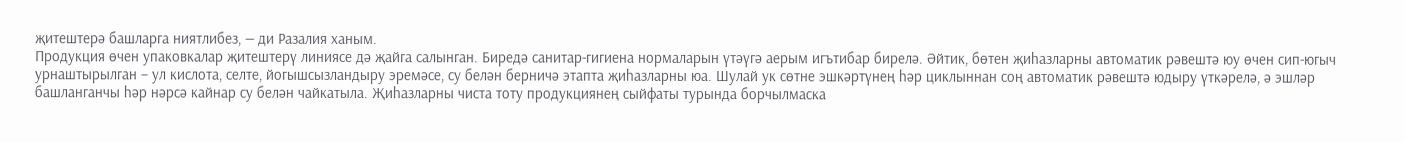җитештерә башларга ниятлибез, — ди Разалия ханым.
Продукция өчен упаковкалар җитештерү линиясе дә җайга салынган. Биредә санитар-гигиена нормаларын үтәүгә аерым игътибар бирелә. Әйтик, бөтен җиһазларны автоматик рәвештә юу өчен сип-югыч урнаштырылган – ул кислота, селте, йогышсызландыру эремәсе, су белән берничә этапта җиһазларны юа. Шулай ук сөтне эшкәртүнең һәр циклыннан соң автоматик рәвештә юдыру үткәрелә, ә эшләр башланганчы һәр нәрсә кайнар су белән чайкатыла. Җиһазларны чиста тоту продукциянең сыйфаты турында борчылмаска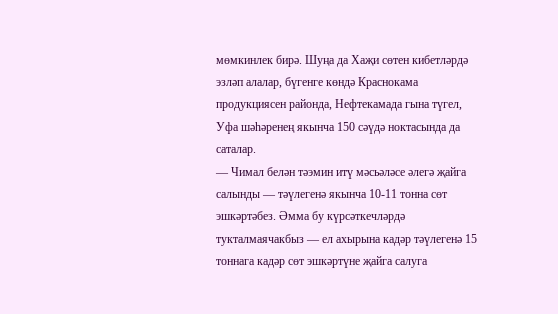мөмкинлек бирә. Шуңа да Хаҗи сөтен кибетләрдә эзләп алалар, бүгенге көндә Краснокама продукциясен районда, Нефтекамада гына түгел, Уфа шәһәренең якынча 150 сәүдә ноктасында да саталар.
— Чимал белән тәэмин итү мәсьәләсе әлегә җайга салынды — тәүлегенә якынча 10-11 тонна сөт эшкәртәбез. Әмма бу күрсәткечләрдә тукталмаячакбыз — ел ахырына кадәр тәүлегенә 15 тоннага кадәр сөт эшкәртүне җайга салуга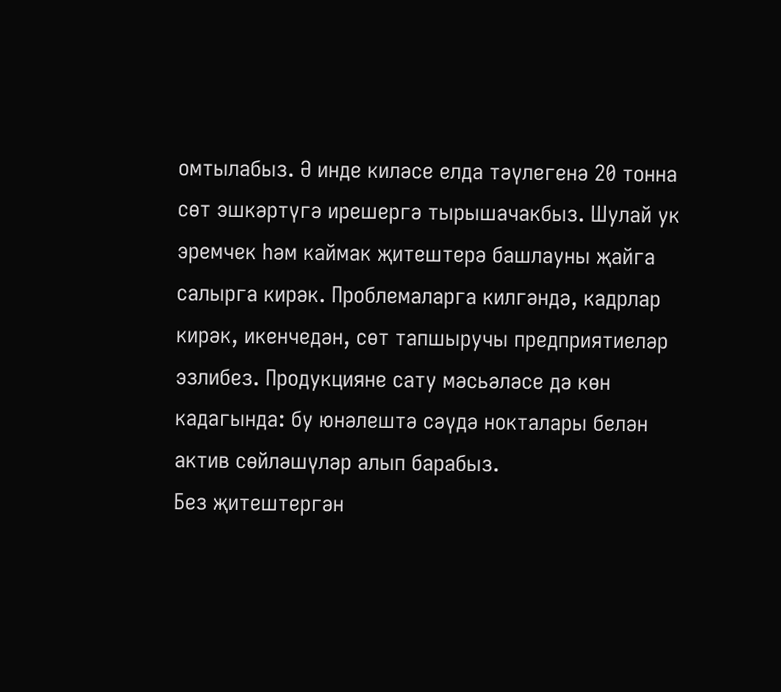омтылабыз. Ә инде киләсе елда тәүлегенә 20 тонна сөт эшкәртүгә ирешергә тырышачакбыз. Шулай ук эремчек һәм каймак җитештерә башлауны җайга салырга кирәк. Проблемаларга килгәндә, кадрлар кирәк, икенчедән, сөт тапшыручы предприятиеләр эзлибез. Продукцияне сату мәсьәләсе дә көн кадагында: бу юнәлештә сәүдә нокталары белән актив сөйләшүләр алып барабыз.
Без җитештергән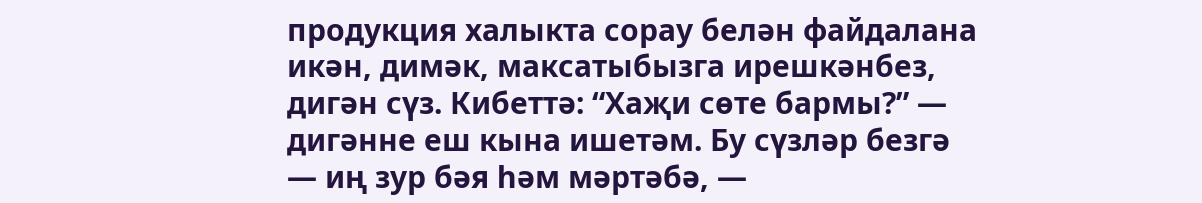продукция халыкта сорау белән файдалана икән, димәк, максатыбызга ирешкәнбез, дигән сүз. Кибеттә: “Хаҗи сөте бармы?” — дигәнне еш кына ишетәм. Бу сүзләр безгә — иң зур бәя һәм мәртәбә, —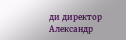ди директор Александр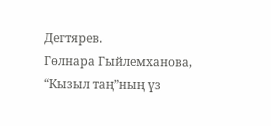Дегтярев.
Гөлнара Гыйлемханова,
“Кызыл таң”ның үз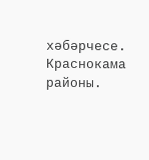хәбәрчесе.
Краснокама районы.